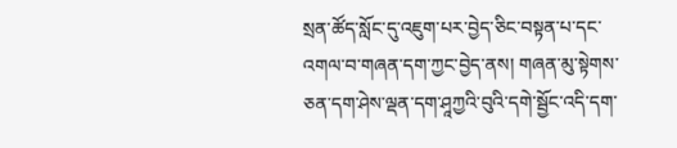སྲན་ཚོད་སློང་དུ་འཇུག་པར་བྱེད་ཅིང་བསྟན་པ་དང་འགལ་བ་གཞན་དག་ཀྱང་བྱེད་ནས། གཞན་མུ་སྟེགས་ཅན་དག་ཤེས་ལྡན་དག་ཤཱཀྱའི་བུའི་དགེ་སྦྱོང་འདི་དག་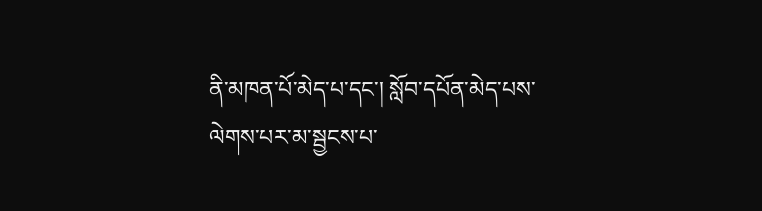ནི་མཁན་པོ་མེད་པ་དང་། སློབ་དཔོན་མེད་པས་ལེགས་པར་མ་སྦྱངས་པ་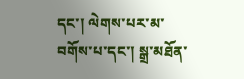དང་། ལེགས་པར་མ་བགོས་པ་དང་། སྒྲ་མཐོན་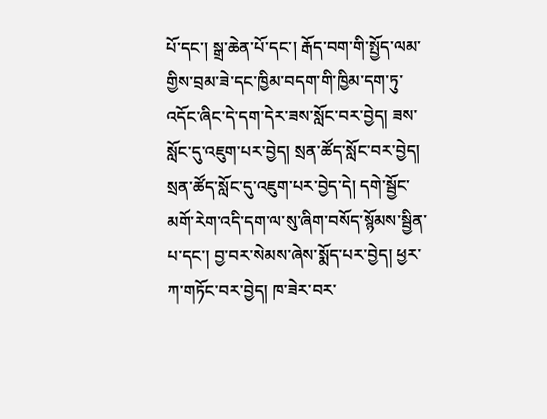པོ་དང་། སྒྲ་ཆེན་པོ་དང་། རྒོད་བག་གི་སྤྱོད་ལམ་གྱིས་བྲམ་ཟེ་དང་ཁྱིམ་བདག་གི་ཁྱིམ་དག་ཏུ་འདོང་ཞིང་དེ་དག་དེར་ཟས་སློང་བར་བྱེད། ཟས་སློང་དུ་འཇུག་པར་བྱེད། སྲན་ཚོད་སློང་བར་བྱེད། སྲན་ཚོད་སློང་དུ་འཇུག་པར་བྱེད་དེ། དགེ་སྦྱོང་མགོ་རེག་འདི་དག་ལ་སུ་ཞིག་བསོད་སྙོམས་སྦྱིན་པ་དང་། བྱ་བར་སེམས་ཞེས་སྨོད་པར་བྱེད། ཕྱར་ཀ་གཏོང་བར་བྱེད། ཁ་ཟེར་བར་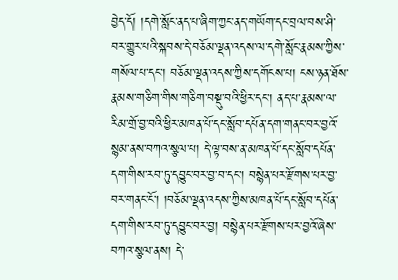བྱེད་དོ། །དགེ་སློང་ནད་པ་ཞིག་ཀྱང་ནད་གཡོག་དང་བྲལ་བས་ཤི་བར་གྱུར་པའི་སྐབས་དེ་བཅོམ་ལྡན་འདས་ལ་དགེ་སློང་རྣམས་ཀྱིས་གསོལ་པ་དང་། བཅོམ་ལྡན་འདས་ཀྱིས་དགོངས་པ། ངས་ཉན་ཐོས་རྣམས་གཅིག་གིས་གཅིག་བསྡུ་བའི་ཕྱིར་དང་། ནད་པ་རྣམས་ལ་རིམ་གྲོ་བྱ་བའི་ཕྱིར་མཁན་པོ་དང་སློབ་དཔོན་དག་གནང་བར་བྱའོ་སྙམ་ནས་བཀའ་སྩལ་པ། དེ་ལྟ་བས་ན་མཁན་པོ་དང་སློབ་དཔོན་དག་གིས་རབ་ཏུ་དབྱུང་བར་བྱ་བ་དང་། བསྙེན་པར་རྫོགས་པར་བྱ་བར་གནང་ངོ་། །བཅོམ་ལྡན་འདས་ཀྱིས་མཁན་པོ་དང་སློབ་དཔོན་དག་གིས་རབ་ཏུ་དབྱུང་བར་བྱ། བསྙེན་པར་རྫོགས་པར་བྱའོ་ཞེས་བཀའ་སྩལ་ནས། དེ་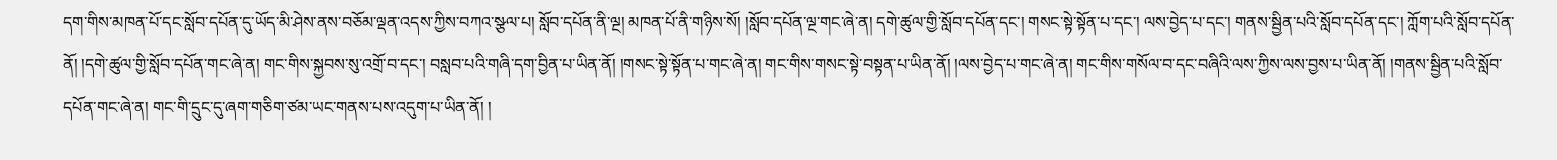དག་གིས་མཁན་པོ་དང་སློབ་དཔོན་དུ་ཡོད་མི་ཤེས་ནས་བཅོམ་ལྡན་འདས་ཀྱིས་བཀའ་སྩལ་པ། སློབ་དཔོན་ནི་ལྔ། མཁན་པོ་ནི་གཉིས་སོ། །སློབ་དཔོན་ལྔ་གང་ཞེ་ན། དགེ་ཚུལ་གྱི་སློབ་དཔོན་དང་། གསང་སྟེ་སྟོན་པ་དང་། ལས་བྱེད་པ་དང་། གནས་སྦྱིན་པའི་སློབ་དཔོན་དང་། ཀློག་པའི་སློབ་དཔོན་ནོ། །དགེ་ཚུལ་གྱི་སློབ་དཔོན་གང་ཞེ་ན། གང་གིས་སྐྱབས་སུ་འགྲོ་བ་དང་། བསླབ་པའི་གཞི་དག་བྱིན་པ་ཡིན་ནོ། །གསང་སྟེ་སྟོན་པ་གང་ཞེ་ན། གང་གིས་གསང་སྟེ་བསྟན་པ་ཡིན་ནོ། །ལས་བྱེད་པ་གང་ཞེ་ན། གང་གིས་གསོལ་བ་དང་བཞིའི་ལས་ཀྱིས་ལས་བྱས་པ་ཡིན་ནོ། །གནས་སྦྱིན་པའི་སློབ་དཔོན་གང་ཞེ་ན། གང་གི་དྲུང་དུ་ཞག་གཅིག་ཙམ་ཡང་གནས་པས་འདུག་པ་ཡིན་ནོ། །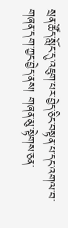སྲན་ཚོད་སློང་དུ་འཇུག་པར་བྱེད་ཅིང་བསྟན་པ་དང་འགལ་བ་གཞན་དག་ཀྱང་བྱེད་ནས། གཞན་མུ་སྟེགས་ཅན་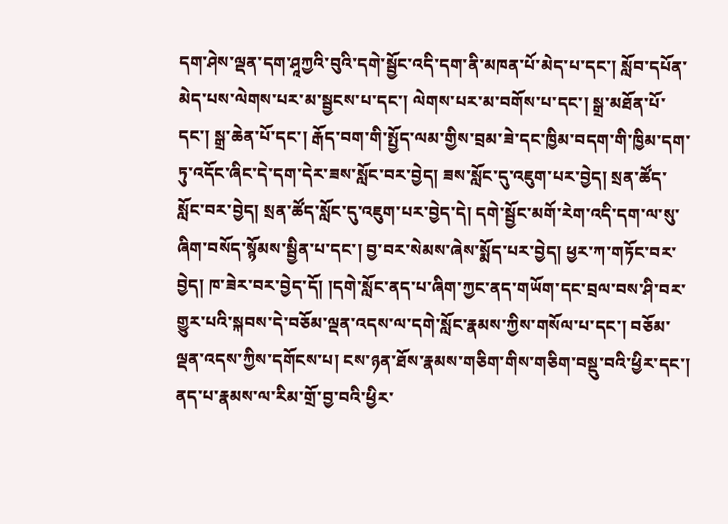དག་ཤེས་ལྡན་དག་ཤཱཀྱའི་བུའི་དགེ་སྦྱོང་འདི་དག་ནི་མཁན་པོ་མེད་པ་དང་། སློབ་དཔོན་མེད་པས་ལེགས་པར་མ་སྦྱངས་པ་དང་། ལེགས་པར་མ་བགོས་པ་དང་། སྒྲ་མཐོན་པོ་དང་། སྒྲ་ཆེན་པོ་དང་། རྒོད་བག་གི་སྤྱོད་ལམ་གྱིས་བྲམ་ཟེ་དང་ཁྱིམ་བདག་གི་ཁྱིམ་དག་ཏུ་འདོང་ཞིང་དེ་དག་དེར་ཟས་སློང་བར་བྱེད། ཟས་སློང་དུ་འཇུག་པར་བྱེད། སྲན་ཚོད་སློང་བར་བྱེད། སྲན་ཚོད་སློང་དུ་འཇུག་པར་བྱེད་དེ། དགེ་སྦྱོང་མགོ་རེག་འདི་དག་ལ་སུ་ཞིག་བསོད་སྙོམས་སྦྱིན་པ་དང་། བྱ་བར་སེམས་ཞེས་སྨོད་པར་བྱེད། ཕྱར་ཀ་གཏོང་བར་བྱེད། ཁ་ཟེར་བར་བྱེད་དོ། །དགེ་སློང་ནད་པ་ཞིག་ཀྱང་ནད་གཡོག་དང་བྲལ་བས་ཤི་བར་གྱུར་པའི་སྐབས་དེ་བཅོམ་ལྡན་འདས་ལ་དགེ་སློང་རྣམས་ཀྱིས་གསོལ་པ་དང་། བཅོམ་ལྡན་འདས་ཀྱིས་དགོངས་པ། ངས་ཉན་ཐོས་རྣམས་གཅིག་གིས་གཅིག་བསྡུ་བའི་ཕྱིར་དང་། ནད་པ་རྣམས་ལ་རིམ་གྲོ་བྱ་བའི་ཕྱིར་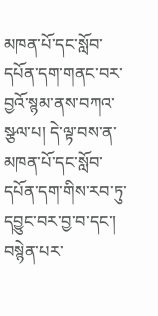མཁན་པོ་དང་སློབ་དཔོན་དག་གནང་བར་བྱའོ་སྙམ་ནས་བཀའ་སྩལ་པ། དེ་ལྟ་བས་ན་མཁན་པོ་དང་སློབ་དཔོན་དག་གིས་རབ་ཏུ་དབྱུང་བར་བྱ་བ་དང་། བསྙེན་པར་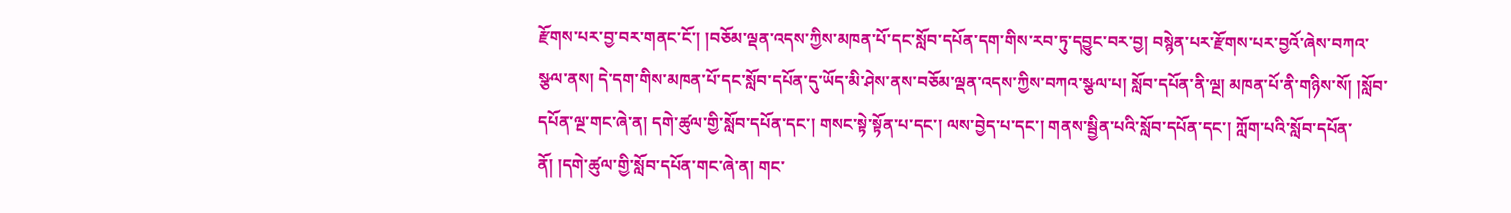རྫོགས་པར་བྱ་བར་གནང་ངོ་། །བཅོམ་ལྡན་འདས་ཀྱིས་མཁན་པོ་དང་སློབ་དཔོན་དག་གིས་རབ་ཏུ་དབྱུང་བར་བྱ། བསྙེན་པར་རྫོགས་པར་བྱའོ་ཞེས་བཀའ་སྩལ་ནས། དེ་དག་གིས་མཁན་པོ་དང་སློབ་དཔོན་དུ་ཡོད་མི་ཤེས་ནས་བཅོམ་ལྡན་འདས་ཀྱིས་བཀའ་སྩལ་པ། སློབ་དཔོན་ནི་ལྔ། མཁན་པོ་ནི་གཉིས་སོ། །སློབ་དཔོན་ལྔ་གང་ཞེ་ན། དགེ་ཚུལ་གྱི་སློབ་དཔོན་དང་། གསང་སྟེ་སྟོན་པ་དང་། ལས་བྱེད་པ་དང་། གནས་སྦྱིན་པའི་སློབ་དཔོན་དང་། ཀློག་པའི་སློབ་དཔོན་ནོ། །དགེ་ཚུལ་གྱི་སློབ་དཔོན་གང་ཞེ་ན། གང་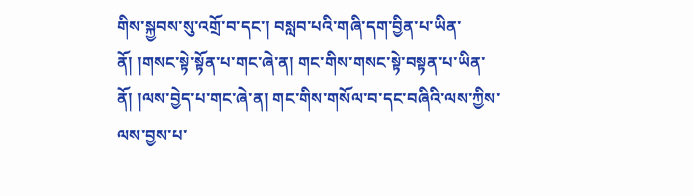གིས་སྐྱབས་སུ་འགྲོ་བ་དང་། བསླབ་པའི་གཞི་དག་བྱིན་པ་ཡིན་ནོ། །གསང་སྟེ་སྟོན་པ་གང་ཞེ་ན། གང་གིས་གསང་སྟེ་བསྟན་པ་ཡིན་ནོ། །ལས་བྱེད་པ་གང་ཞེ་ན། གང་གིས་གསོལ་བ་དང་བཞིའི་ལས་ཀྱིས་ལས་བྱས་པ་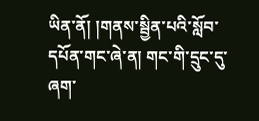ཡིན་ནོ། །གནས་སྦྱིན་པའི་སློབ་དཔོན་གང་ཞེ་ན། གང་གི་དྲུང་དུ་ཞག་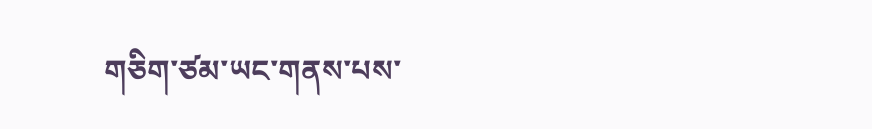གཅིག་ཙམ་ཡང་གནས་པས་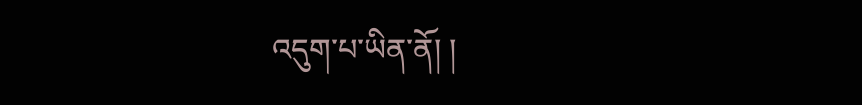འདུག་པ་ཡིན་ནོ། །